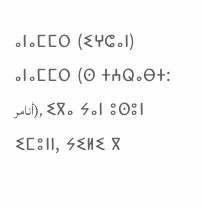ⴰⵏⴰⵎⵎⵔ (ⵉⵖⵛⴰⵏ)
ⴰⵏⴰⵎⵎⵔ (ⵙ ⵜⵄⵕⴰⴱⵜ: أنامر), ⵉⴳⴰ ⵢⴰⵏ ⵓⵙⵓⵏ ⵉⵎⵓⵏⵏ, ⵢⵉⵍⵉ ⴳ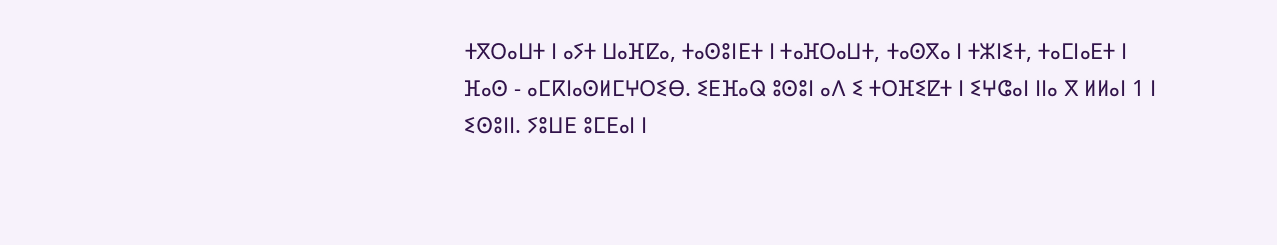ⵜⴳⵔⴰⵡⵜ ⵏ ⴰⵢⵜ ⵡⴰⴼⵇⴰ, ⵜⴰⵙⵓⵏⴹⵜ ⵏ ⵜⴰⴼⵔⴰⵡⵜ, ⵜⴰⵙⴳⴰ ⵏ ⵜⵣⵏⵉⵜ, ⵜⴰⵎⵏⴰⴹⵜ ⵏ ⴼⴰⵙ - ⴰⵎⴽⵏⴰⵙⵍⵎⵖⵔⵉⴱ. ⵉⴹⴼⴰⵕ ⵓⵙⵓⵏ ⴰⴷ ⵉ ⵜⵔⴼⵉⵇⵜ ⵏ ⵉⵖⵛⴰⵏ ⵏⵏⴰ ⴳ ⵍⵍⴰⵏ 1 ⵏ ⵉⵙⵓⵏⵏ. ⵢⵓⵡⴹ ⵓⵎⴹⴰⵏ ⵏ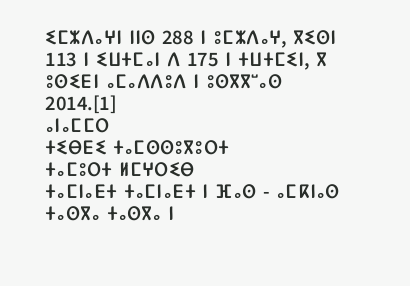ⵉⵎⵣⴷⴰⵖⵏ ⵏⵏⵙ 288 ⵏ ⵓⵎⵣⴷⴰⵖ, ⴳⵉⵙⵏ 113 ⵏ ⵉⵡⵜⵎⴰⵏ ⴷ 175 ⵏ ⵜⵡⵜⵎⵉⵏ, ⴳ ⵓⵙⵉⴹⵏ ⴰⵎⴰⴷⴷⵓⴷ ⵏ ⵓⵙⴳⴳⵯⴰⵙ 2014.[1]
ⴰⵏⴰⵎⵎⵔ
ⵜⵉⴱⴹⵉ ⵜⴰⵎⵙⵙⵓⴳⵓⵔⵜ
ⵜⴰⵎⵓⵔⵜ ⵍⵎⵖⵔⵉⴱ
ⵜⴰⵎⵏⴰⴹⵜ ⵜⴰⵎⵏⴰⴹⵜ ⵏ ⴼⴰⵙ - ⴰⵎⴽⵏⴰⵙ
ⵜⴰⵙⴳⴰ ⵜⴰⵙⴳⴰ ⵏ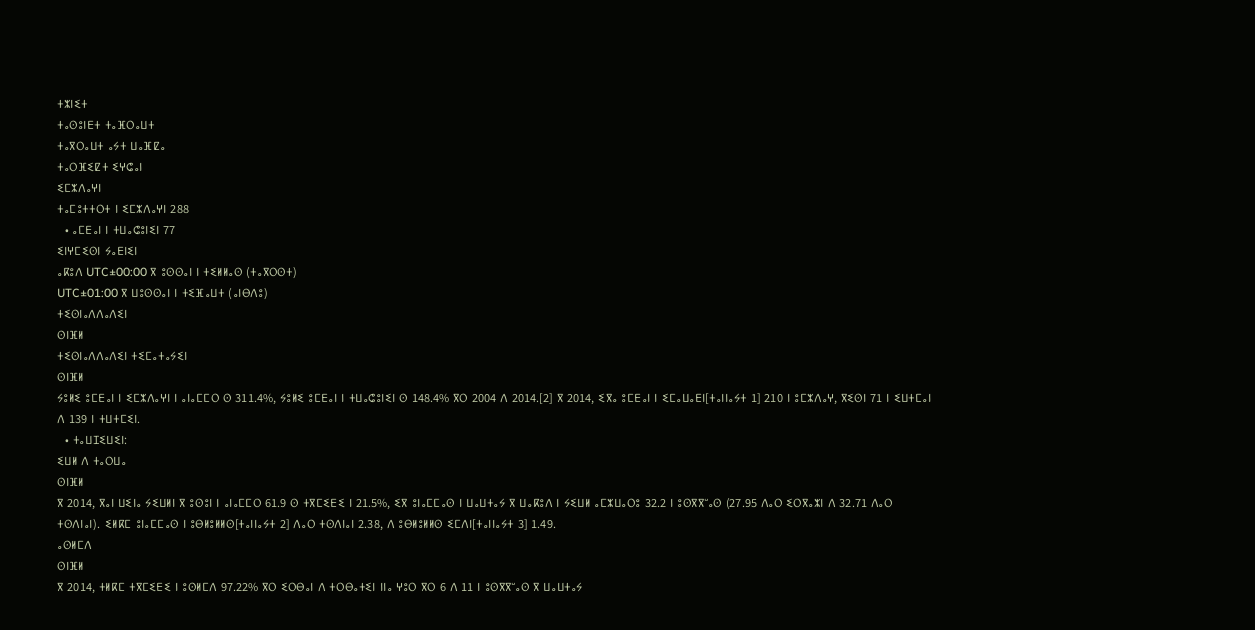ⵜⵣⵏⵉⵜ
ⵜⴰⵙⵓⵏⴹⵜ ⵜⴰⴼⵔⴰⵡⵜ
ⵜⴰⴳⵔⴰⵡⵜ ⴰⵢⵜ ⵡⴰⴼⵇⴰ
ⵜⴰⵔⴼⵉⵇⵜ ⵉⵖⵛⴰⵏ
ⵉⵎⵣⴷⴰⵖⵏ
ⵜⴰⵎⵓⵜⵜⵔⵜ ⵏ ⵉⵎⵣⴷⴰⵖⵏ 288
  • ⴰⵎⴹⴰⵏ ⵏ ⵜⵡⴰⵛⵓⵏⵉⵏ 77
ⵉⵏⵖⵎⵉⵙⵏ ⵢⴰⴹⵏⵉⵏ
ⴰⴽⵓⴷ UTC±00:00 ⴳ ⵓⵙⵙⴰⵏ ⵏ ⵜⵉⵍⵍⴰⵙ (ⵜⴰⴳⵔⵙⵜ)
UTC±01:00 ⴳ ⵡⵓⵙⵙⴰⵏ ⵏ ⵜⵉⴼⴰⵡⵜ (ⴰⵏⴱⴷⵓ)
ⵜⵉⵙⵏⴰⴷⴷⴰⴷⵉⵏ
ⵙⵏⴼⵍ
ⵜⵉⵙⵏⴰⴷⴷⴰⴷⵉⵏ ⵜⵉⵎⴰⵜⴰⵢⵉⵏ
ⵙⵏⴼⵍ
ⵢⵓⵍⵉ ⵓⵎⴹⴰⵏ ⵏ ⵉⵎⵣⴷⴰⵖⵏ ⵏ ⴰⵏⴰⵎⵎⵔ ⵙ 311.4%, ⵢⵓⵍⵉ ⵓⵎⴹⴰⵏ ⵏ ⵜⵡⴰⵛⵓⵏⵉⵏ ⵙ 148.4% ⴳⵔ 2004 ⴷ 2014.[2] ⴳ 2014, ⵉⴳⴰ ⵓⵎⴹⴰⵏ ⵏ ⵉⵎⴰⵡⴰⴹⵏ[ⵜⴰⵏⵏⴰⵢⵜ 1] 210 ⵏ ⵓⵎⵣⴷⴰⵖ, ⴳⵉⵙⵏ 71 ⵏ ⵉⵡⵜⵎⴰⵏ ⴷ 139 ⵏ ⵜⵡⵜⵎⵉⵏ.
  • ⵜⴰⵡⵊⵉⵡⵉⵏ:
ⵉⵡⵍ ⴷ ⵜⴰⵔⵡⴰ
ⵙⵏⴼⵍ
ⴳ 2014, ⴳⴰⵏ ⵡⵉⵏⴰ ⵢⵉⵡⵍⵏ ⴳ ⵓⵙⵓⵏ ⵏ ⴰⵏⴰⵎⵎⵔ 61.9 ⵙ ⵜⴳⵎⵉⴹⵉ ⵏ 21.5%, ⵉⴳ ⵓⵏⴰⵎⵎⴰⵙ ⵏ ⵡⴰⵡⵜⴰⵢ ⴳ ⵡⴰⴽⵓⴷ ⵏ ⵢⵉⵡⵍ ⴰⵎⵣⵡⴰⵔⵓ 32.2 ⵏ ⵓⵙⴳⴳⵯⴰⵙ (27.95 ⴷⴰⵔ ⵉⵔⴳⴰⵣⵏ ⴷ 32.71 ⴷⴰⵔ ⵜⵙⴷⵏⴰⵏ). ⵉⵍⴽⵎ ⵓⵏⴰⵎⵎⴰⵙ ⵏ ⵓⴱⵍⵓⵍⵍⵙ[ⵜⴰⵏⵏⴰⵢⵜ 2] ⴷⴰⵔ ⵜⵙⴷⵏⴰⵏ 2.38, ⴷ ⵓⴱⵍⵓⵍⵍⵙ ⵉⵎⴷⵏ[ⵜⴰⵏⵏⴰⵢⵜ 3] 1.49.
ⴰⵙⵍⵎⴷ
ⵙⵏⴼⵍ
ⴳ 2014, ⵜⵍⴽⵎ ⵜⴳⵎⵉⴹⵉ ⵏ ⵓⵙⵍⵎⴷ 97.22% ⴳⵔ ⵉⵔⴱⴰⵏ ⴷ ⵜⵔⴱⴰⵜⵉⵏ ⵏⵏⴰ ⵖⵓⵔ ⴳⵔ 6 ⴷ 11 ⵏ ⵓⵙⴳⴳⵯⴰⵙ ⴳ ⵡⴰⵡⵜⴰⵢ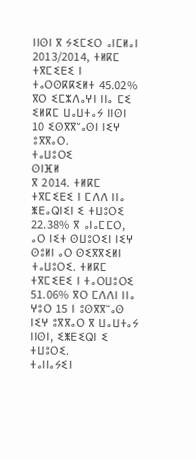ⵏⵏⵙⵏ ⴳ ⵢⵉⵎⵉⵔ ⴰⵏⵎⵍⴰⵏ 2013/2014, ⵜⵍⴽⵎ ⵜⴳⵎⵉⴹⵉ ⵏ ⵜⴰⵔⵙⴽⴽⵉⵍⵜ 45.02% ⴳⵔ ⵉⵎⵣⴷⴰⵖⵏ ⵏⵏⴰ ⵎⵉ ⵉⵍⴽⵎ ⵡⴰⵡⵜⴰⵢ ⵏⵏⵙⵏ 10 ⵉⵙⴳⴳⵯⴰⵙⵏ ⵏⵉⵖ ⵓⴳⴳⴰⵔ.
ⵜⴰⵡⵓⵔⵉ
ⵙⵏⴼⵍ
ⴳ 2014. ⵜⵍⴽⵎ ⵜⴳⵎⵉⴹⵉ ⵏ ⵎⴷⴷ ⵏⵏⴰ ⵥⴹⴰⵕⵏⵉⵏ ⵉ ⵜⵡⵓⵔⵉ 22.38% ⴳ ⴰⵏⴰⵎⵎⵔ, ⴰⵔ ⵏⵉⵜ ⵙⵡⵓⵔⵉⵏ ⵏⵉⵖ ⵙⵓⵍⵏ ⴰⵔ ⵙⵉⴳⴳⵉⵍⵏ ⵜⴰⵡⵓⵔⵉ. ⵜⵍⴽⵎ ⵜⴳⵎⵉⴹⵉ ⵏ ⵜⴰⵔⵡⵓⵔⵉ 51.06% ⴳⵔ ⵎⴷⴷⵏ ⵏⵏⴰ ⵖⵓⵔ 15 ⵏ ⵓⵙⴳⴳⵯⴰⵙ ⵏⵉⵖ ⵓⴳⴳⴰⵔ ⴳ ⵡⴰⵡⵜⴰⵢ ⵏⵏⵙⵏ, ⵉⵥⴹⵉⵕⵏ ⵉ ⵜⵡⵓⵔⵉ.
ⵜⴰⵏⵏⴰⵢⵉⵏ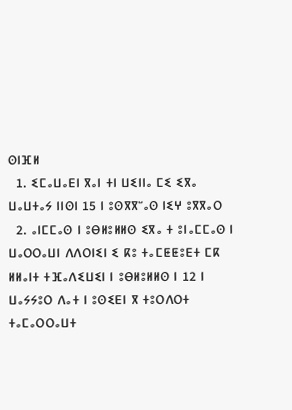ⵙⵏⴼⵍ
  1. ⵉⵎⴰⵡⴰⴹⵏ ⴳⴰⵏ ⵜⵏ ⵡⵉⵏⵏⴰ ⵎⵉ ⵉⴳⴰ ⵡⴰⵡⵜⴰⵢ ⵏⵏⵙⵏ 15 ⵏ ⵓⵙⴳⴳⵯⴰⵙ ⵏⵉⵖ ⵓⴳⴳⴰⵔ
  2. ⴰⵏⵎⵎⴰⵙ ⵏ ⵓⴱⵍⵓⵍⵍⵙ ⵉⴳⴰ ⵜ ⵓⵏⴰⵎⵎⴰⵙ ⵏ ⵡⴰⵔⵔⴰⵡⵏ ⴷⴷⵔⵏⵉⵏ ⵉ ⴽⵓ ⵜⴰⵎⵟⵟⵓⴹⵜ ⵎⴽ ⵍⵍⴰⵏⵜ ⵜⴼⴰⴷⵉⵡⵉⵏ ⵏ ⵓⴱⵍⵓⵍⵍⵙ ⵏ 12 ⵏ ⵡⴰⵢⵢⵓⵔ ⴷⴰⵜ ⵏ ⵓⵙⵉⴹⵏ ⴳ ⵜⵓⵔⴷⵔⵜ ⵜⴰⵎⴰⵔⵔⴰⵡⵜ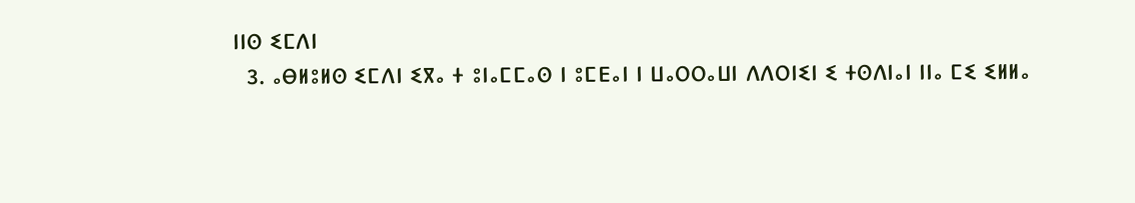ⵏⵏⵙ ⵉⵎⴷⵏ
  3. ⴰⴱⵍⵓⵍⵙ ⵉⵎⴷⵏ ⵉⴳⴰ ⵜ ⵓⵏⴰⵎⵎⴰⵙ ⵏ ⵓⵎⴹⴰⵏ ⵏ ⵡⴰⵔⵔⴰⵡⵏ ⴷⴷⵔⵏⵉⵏ ⵉ ⵜⵙⴷⵏⴰⵏ ⵏⵏⴰ ⵎⵉ ⵉⵍⵍⴰ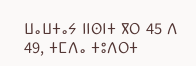ⵡⴰⵡⵜⴰⵢ ⵏⵏⵙⵏⵜ ⴳⵔ 45 ⴷ 49, ⵜⵎⴷⴰ ⵜⵓⴷⵔⵜ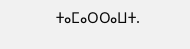ⵜⴰⵎⴰⵔⵔⴰⵡⵜ.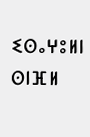ⵉⵙⴰⵖⵓⵍⵏ
ⵙⵏⴼⵍ